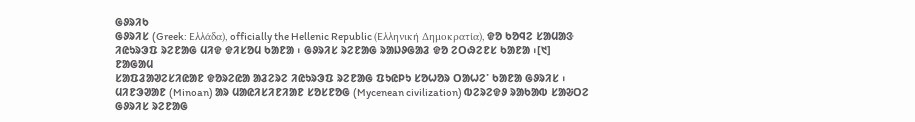ᱜᱽᱨᱤᱠ
ᱜᱽᱨᱤᱥ (Greek: Ελλάδα), officially the Hellenic Republic (Ελληνική Δημοκρατία), ᱫᱚ ᱠᱚᱧᱮ ᱥᱟᱢᱟᱝ ᱤᱭᱩᱨᱳᱯ ᱨᱮᱱᱟᱜ ᱢᱤᱫ ᱫᱤᱥᱚᱢ ᱠᱟᱱᱟ ᱾ ᱜᱽᱨᱤᱥ ᱨᱮᱱᱟᱜ ᱨᱟᱡᱽᱜᱟᱲ ᱫᱚ ᱮᱛᱷᱮᱱᱥ ᱠᱟᱱᱟ ᱾[᱑]
ᱱᱟᱜᱟᱢ
ᱥᱟᱯᱲᱟᱣᱮᱥᱤᱭᱟᱱ ᱫᱚᱨᱮᱭᱟ ᱟᱲᱮᱨᱮ ᱤᱭᱩᱨᱳᱯ ᱨᱮᱱᱟᱜ ᱯᱩᱭᱞᱩ ᱥᱚᱦᱚᱨ ᱛᱟᱦᱮᱸ ᱠᱟᱱᱟ ᱜᱽᱨᱤᱥ ᱾ ᱢᱤᱱᱳᱣᱟᱱ (Minoan) ᱟᱨ ᱢᱟᱭᱤᱥᱤᱱᱤᱟᱱ ᱥᱚᱥᱱᱚᱜ (Mycenean civilization) ᱵᱮᱨᱮᱫᱽ ᱨᱟᱠᱟᱵ ᱥᱟᱶᱛᱮ ᱜᱽᱨᱤᱥ ᱨᱮᱱᱟᱜ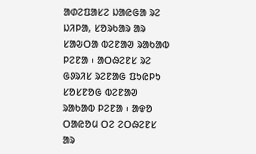ᱟᱰᱮᱯᱟᱥᱮ ᱡᱟᱭᱜᱟ ᱨᱮ ᱡᱤᱞᱟ, ᱥᱚᱨᱠᱟᱨ ᱟᱨ ᱥᱟᱶᱛᱟ ᱵᱮᱱᱟᱣ ᱨᱟᱠᱟᱵ ᱞᱮᱱᱟ ᱾ ᱟᱛᱷᱮᱱᱥ ᱨᱮ ᱜᱽᱨᱤᱥ ᱨᱮᱱᱟᱜ ᱯᱩᱭᱞᱩ ᱥᱚᱥᱱᱚᱜ ᱵᱮᱱᱟᱣ ᱨᱟᱠᱟᱵ ᱞᱮᱱᱟ ᱾ ᱟᱫᱚ ᱛᱟᱭᱚᱢ ᱛᱮ ᱮᱛᱷᱮᱱᱥ ᱟᱨ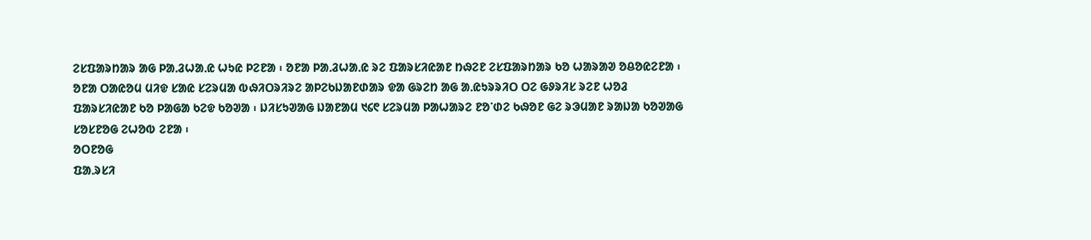ᱮᱥᱯᱟᱨᱴᱟᱨ ᱟᱜ ᱞᱟᱹᱲᱦᱟᱹᱭ ᱦᱩᱭ ᱞᱮᱱᱟ ᱾ ᱚᱱᱟ ᱞᱟᱹᱲᱦᱟᱹᱭ ᱨᱮ ᱯᱟᱨᱥᱤᱭᱟᱱ ᱴᱷᱮᱱ ᱮᱥᱯᱟᱨᱴᱟᱨ ᱠᱚ ᱦᱟᱨᱟᱣ ᱚᱪᱚᱭᱮᱱᱟ ᱾ ᱚᱱᱟ ᱛᱟᱭᱚᱢ ᱢᱤᱫ ᱥᱟᱭ ᱥᱮᱨᱢᱟ ᱵᱷᱤᱛᱨᱤᱨᱮ ᱟᱞᱮᱠᱡᱟᱱᱰᱟᱨ ᱫᱟ ᱜᱨᱮᱴ ᱟᱜ ᱟᱹᱭᱩᱨᱨᱤᱛ ᱛᱮ ᱜᱽᱨᱤᱥ ᱨᱮᱱ ᱦᱚᱲ ᱯᱟᱨᱥᱤᱭᱟᱱ ᱠᱚ ᱞᱟᱜᱟ ᱠᱮᱫ ᱠᱚᱣᱟ ᱾ ᱡᱤᱥᱩᱣᱟᱜ ᱡᱟᱱᱟᱢ ᱑᱔᱖ ᱥᱮᱨᱢᱟ ᱞᱟᱦᱟᱨᱮ ᱱᱚᱸᱰᱮ ᱠᱷᱚᱱ ᱜᱮ ᱨᱳᱢᱟᱱ ᱨᱟᱡᱟ ᱠᱚᱣᱟᱜ ᱥᱚᱥᱱᱚᱜ ᱮᱦᱚᱵ ᱮᱱᱟ ᱾
ᱚᱛᱱᱚᱜ
ᱯᱟᱹᱨᱥᱤ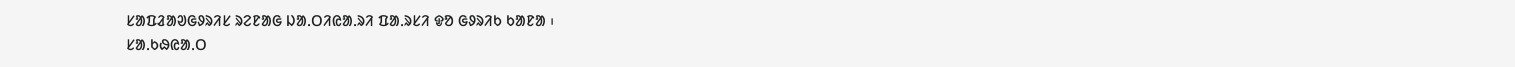ᱥᱟᱯᱲᱟᱣᱜᱽᱨᱤᱥ ᱨᱮᱱᱟᱜ ᱡᱟᱹᱛᱤᱭᱟᱹᱨᱤ ᱯᱟᱹᱨᱥᱤ ᱫᱚ ᱜᱽᱨᱤᱠ ᱠᱟᱱᱟ ᱾
ᱥᱟᱹᱠᱷᱭᱟᱹᱛ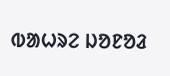ᱵᱟᱦᱨᱮ ᱡᱚᱱᱚᱲ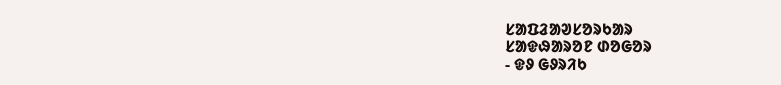ᱥᱟᱯᱲᱟᱣᱥᱚᱨᱠᱟᱨ
ᱥᱟᱫᱷᱟᱨᱚᱱ ᱰᱚᱜᱚᱨ
- ᱫᱽ ᱜᱽᱨᱤᱠ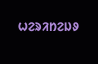ᱦᱮᱨᱤᱴᱮᱡᱽ